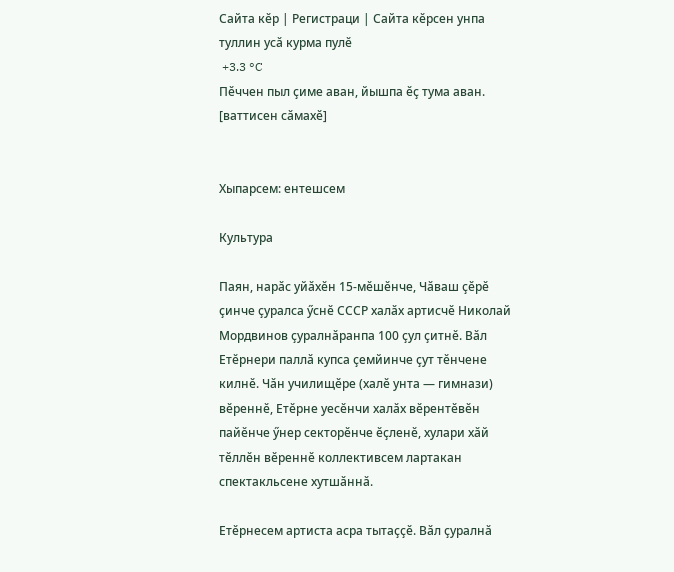Сайта кӗр | Регистраци | Сайта кӗрсен унпа туллин усӑ курма пулӗ
 +3.3 °C
Пӗччен пыл ҫиме аван, йышпа ӗҫ тума аван.
[ваттисен сӑмахӗ]


Хыпарсем: ентешсем

Культура

Паян, нарӑс уйӑхӗн 15-мӗшӗнче, Чӑваш ҫӗрӗ ҫинче ҫуралса ӳснӗ СССР халӑх артисчӗ Николай Мордвинов ҫуралнӑранпа 100 ҫул ҫитнӗ. Вӑл Етӗрнери паллӑ купса ҫемйинче ҫут тӗнчене килнӗ. Чӑн училищӗре (халӗ унта — гимнази) вӗреннӗ, Етӗрне уесӗнчи халӑх вӗрентӗвӗн пайӗнче ӳнер секторӗнче ӗҫленӗ, хулари хӑй тӗллӗн вӗреннӗ коллективсем лартакан спектакльсене хутшӑннӑ.

Етӗрнесем артиста асра тытаҫҫӗ. Вӑл ҫуралнӑ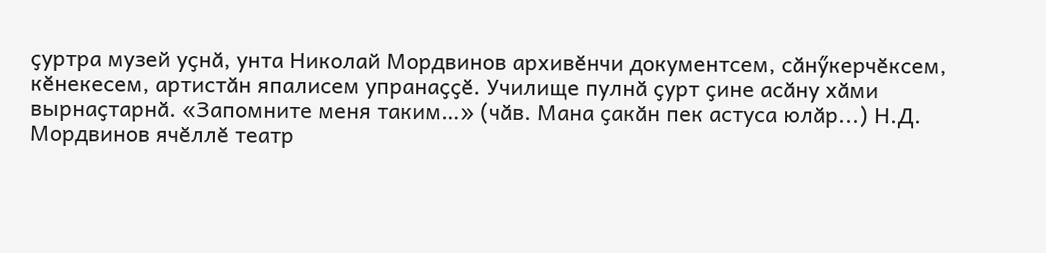ҫуртра музей уҫнӑ, унта Николай Мордвинов архивӗнчи документсем, сӑнӳкерчӗксем, кӗнекесем, артистӑн япалисем упранаҫҫӗ. Училище пулнӑ ҫурт ҫине асӑну хӑми вырнаҫтарнӑ. «Запомните меня таким…» (чӑв. Мана ҫакӑн пек астуса юлӑр...) Н.Д. Мордвинов ячӗллӗ театр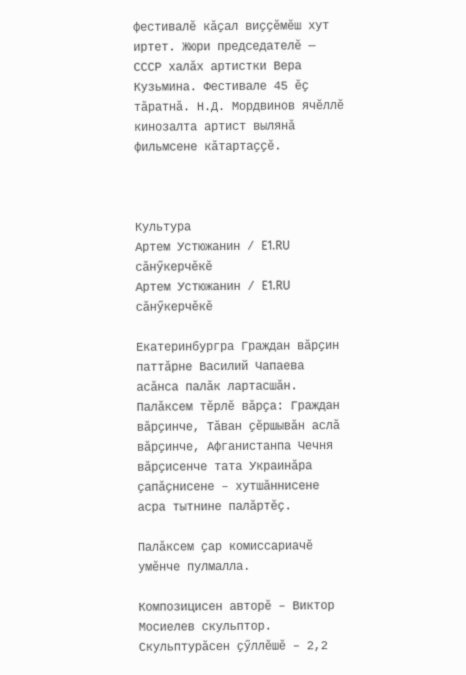фестивалӗ кӑҫал виҫҫӗмӗш хут иртет. Жюри председателӗ — СССР халӑх артистки Вера Кузьмина. Фестивале 45 ӗҫ тӑратнӑ. Н.Д. Мордвинов ячӗллӗ кинозалта артист вылянӑ фильмсене кӑтартаҫҫӗ.



Культура
Артем Устюжанин / E1.RU сӑнӳкерчӗкӗ
Артем Устюжанин / E1.RU сӑнӳкерчӗкӗ

Екатеринбургра Граждан вӑрҫин паттӑрне Василий Чапаева асӑнса палӑк лартасшӑн. Палӑксем тӗрлӗ вӑрҫа: Граждан вӑрҫинче, Тӑван ҫӗршывӑн аслӑ вӑрҫинче, Афганистанпа Чечня вӑрҫисенче тата Украинӑра ҫапӑҫнисене – хутшӑннисене асра тытнине палӑртӗҫ.

Палӑксем ҫар комиссариачӗ умӗнче пулмалла.

Композицисен авторӗ – Виктор Мосиелев скульптор. Скульптурӑсен ҫӳллӗшӗ – 2,2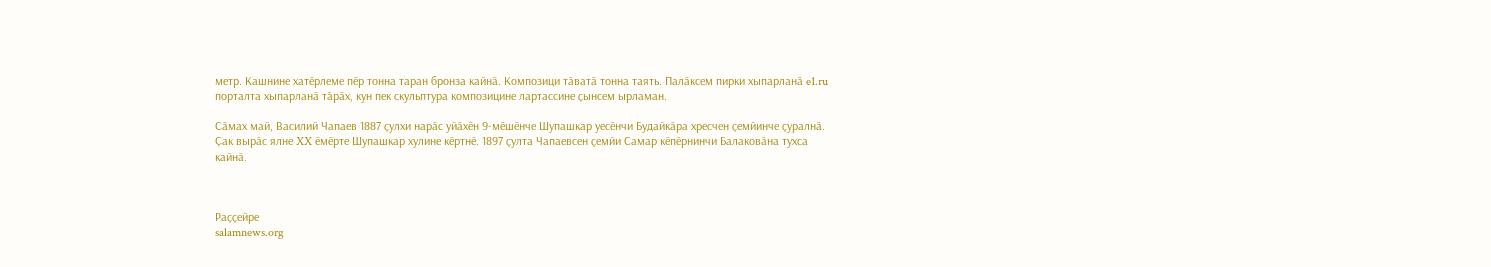метр. Кашнине хатӗрлеме пӗр тонна таран бронза кайнӑ. Композици тӑватӑ тонна таять. Палӑксем пирки хыпарланӑ e1.ru порталта хыпарланӑ тӑрӑх, кун пек скульптура композицине лартассине ҫынсем ырламан.

Сӑмах май, Василий Чапаев 1887 ҫулхи нарӑс уйӑхӗн 9-мӗшӗнче Шупашкар уесӗнчи Будайкӑра хресчен ҫемйинче ҫуралнӑ. Ҫак вырӑс ялне XX ӗмӗрте Шупашкар хулине кӗртнӗ. 1897 ҫулта Чапаевсен ҫемйи Самар кӗпӗрнинчи Балаковӑна тухса кайнӑ.



Раҫҫейре
salamnews.org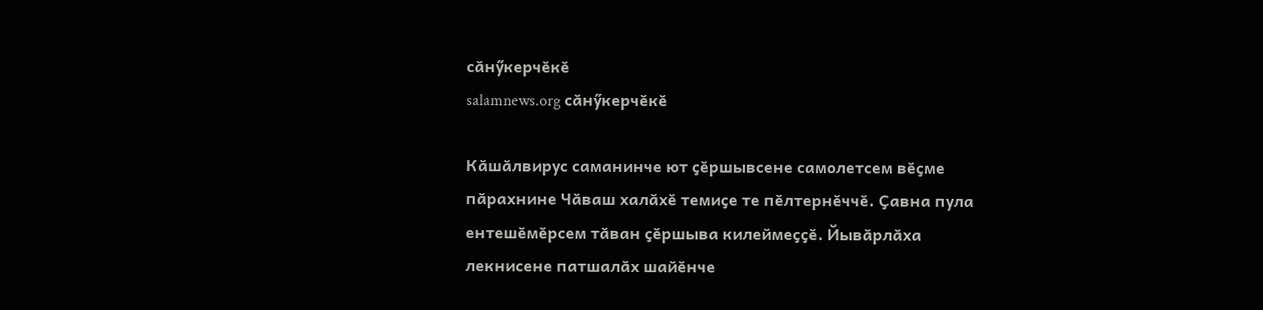сӑнӳкерчӗкӗ
salamnews.org сӑнӳкерчӗкӗ

Кӑшӑлвирус саманинче ют ҫӗршывсене самолетсем вӗҫме пӑрахнине Чӑваш халӑхӗ темиҫе те пӗлтернӗччӗ. Ҫавна пула ентешӗмӗрсем тӑван ҫӗршыва килеймеҫҫӗ. Йывӑрлӑха лекнисене патшалӑх шайӗнче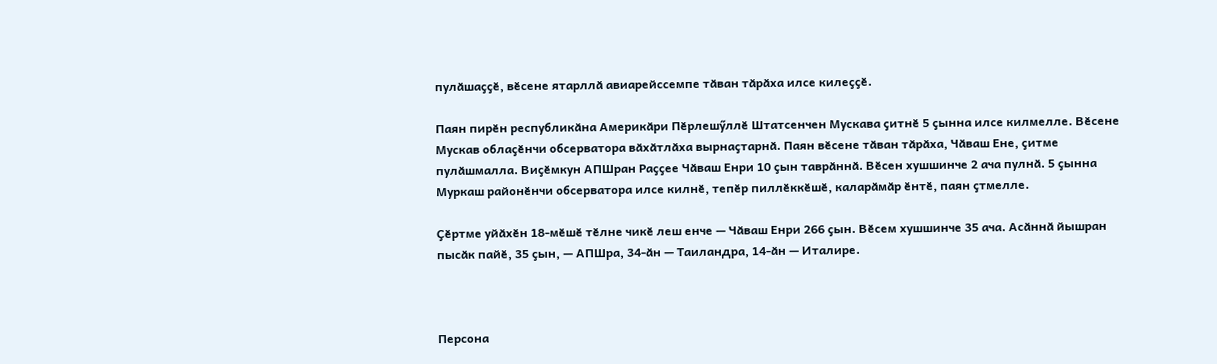пулӑшаҫҫӗ, вӗсене ятарллӑ авиарейссемпе тӑван тӑрӑха илсе килеҫҫӗ.

Паян пирӗн республикӑна Америкӑри Пӗрлешӳллӗ Штатсенчен Мускава ҫитнӗ 5 ҫынна илсе килмелле. Вӗсене Мускав облаҫӗнчи обсерватора вӑхӑтлӑха вырнаҫтарнӑ. Паян вӗсене тӑван тӑрӑха, Чӑваш Ене, ҫитме пулӑшмалла. Виҫӗмкун АПШран Раҫҫее Чӑваш Енри 10 ҫын таврӑннӑ. Вӗсен хушшинче 2 ача пулнӑ. 5 ҫынна Муркаш районӗнчи обсерватора илсе килнӗ, тепӗр пиллӗккӗшӗ, каларӑмӑр ӗнтӗ, паян ҫтмелле.

Ҫӗртме уйӑхӗн 18-мӗшӗ тӗлне чикӗ леш енче — Чӑваш Енри 266 ҫын. Вӗсем хушшинче 35 ача. Асӑннӑ йышран пысӑк пайӗ, 35 ҫын, — АПШра, 34-ӑн — Таиландра, 14-ӑн — Италире.



Персона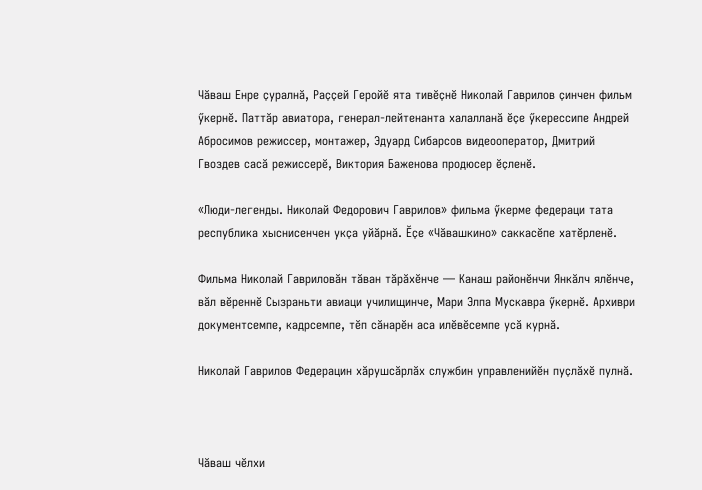Чӑваш Енре ҫуралнӑ, Раҫҫей Геройӗ ята тивӗҫнӗ Николай Гаврилов ҫинчен фильм ӳкернӗ. Паттӑр авиатора, генерал-лейтенанта халалланӑ ӗҫе ӳкерессипе Андрей Абросимов режиссер, монтажер, Эдуард Сибарсов видеооператор, Дмитрий Гвоздев сасӑ режиссерӗ, Виктория Баженова продюсер ӗҫленӗ.

«Люди-легенды. Николай Федорович Гаврилов» фильма ӳкерме федераци тата республика хыснисенчен укҫа уйӑрнӑ. Ӗҫе «Чӑвашкино» саккасӗпе хатӗрленӗ.

Фильма Николай Гавриловӑн тӑван тӑрӑхӗнче — Канаш районӗнчи Янкӑлч ялӗнче, вӑл вӗреннӗ Сызраньти авиаци училищинче, Мари Элпа Мускавра ӳкернӗ. Архиври документсемпе, кадрсемпе, тӗп сӑнарӗн аса илӗвӗсемпе усӑ курнӑ.

Николай Гаврилов Федерацин хӑрушсӑрлӑх службин управленийӗн пуҫлӑхӗ пулнӑ.



Чӑваш чӗлхи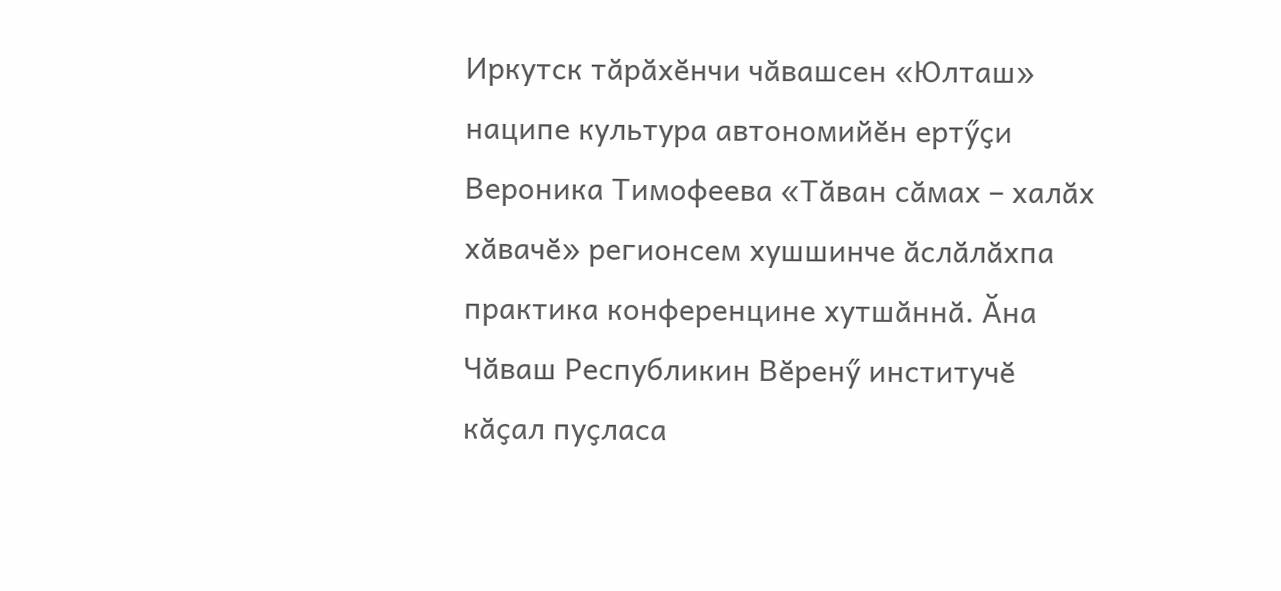Иркутск тӑрӑхӗнчи чӑвашсен «Юлташ» наципе культура автономийӗн ертӳҫи Вероника Тимофеева «Тӑван сӑмах – халӑх хӑвачӗ» регионсем хушшинче ӑслӑлӑхпа практика конференцине хутшӑннӑ. Ӑна Чӑваш Республикин Вӗренӳ институчӗ кӑҫал пуҫласа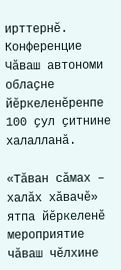ирттернӗ. Конференцие Чӑваш автономи облаҫне йӗркеленӗренпе 100 ҫул ҫитнине халалланӑ.

«Тӑван сӑмах – халӑх хӑвачӗ» ятпа йӗркеленӗ мероприятие чӑваш чӗлхине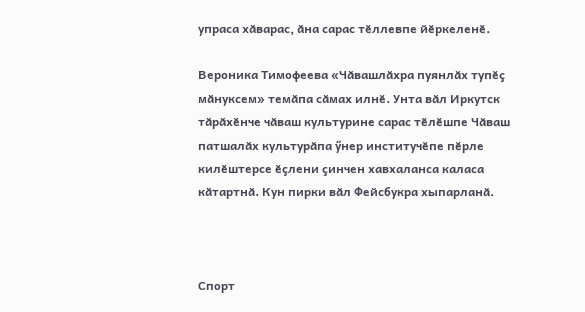упраса хӑварас, ӑна сарас тӗллевпе йӗркеленӗ.

Вероника Тимофеева «Чӑвашлӑхра пуянлӑх тупӗҫ мӑнуксем» темӑпа сӑмах илнӗ. Унта вӑл Иркутск тӑрӑхӗнче чӑваш культурине сарас тӗлӗшпе Чӑваш патшалӑх культурӑпа ӳнер институчӗпе пӗрле килӗштерсе ӗҫлени ҫинчен хавхаланса каласа кӑтартнӑ. Кун пирки вӑл Фейсбукра хыпарланӑ.



Спорт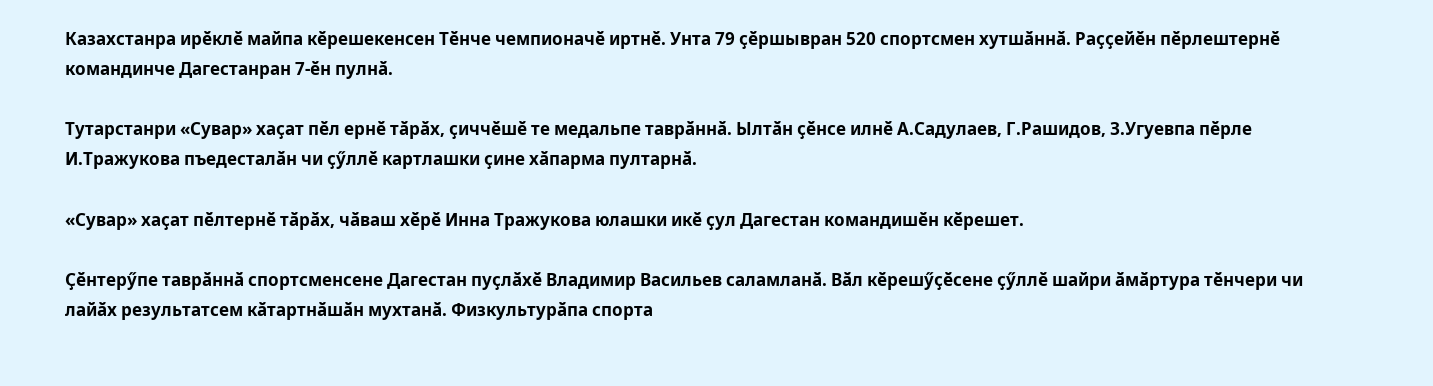Казахстанра ирӗклӗ майпа кӗрешекенсен Тӗнче чемпионачӗ иртнӗ. Унта 79 ҫӗршывран 520 спортсмен хутшӑннӑ. Раҫҫейӗн пӗрлештернӗ командинче Дагестанран 7-ӗн пулнӑ.

Тутарстанри «Сувар» хаҫат пӗл ернӗ тӑрӑх, ҫиччӗшӗ те медальпе таврӑннӑ. Ылтӑн ҫӗнсе илнӗ А.Садулаев, Г.Рашидов, З.Угуевпа пӗрле И.Тражукова пъедесталӑн чи ҫӳллӗ картлашки ҫине хӑпарма пултарнӑ.

«Сувар» хаҫат пӗлтернӗ тӑрӑх, чӑваш хӗрӗ Инна Тражукова юлашки икӗ ҫул Дагестан командишӗн кӗрешет.

Ҫӗнтерӳпе таврӑннӑ спортсменсене Дагестан пуҫлӑхӗ Владимир Васильев саламланӑ. Вӑл кӗрешӳҫӗсене ҫӳллӗ шайри ӑмӑртура тӗнчери чи лайӑх результатсем кӑтартнӑшӑн мухтанӑ. Физкультурӑпа спорта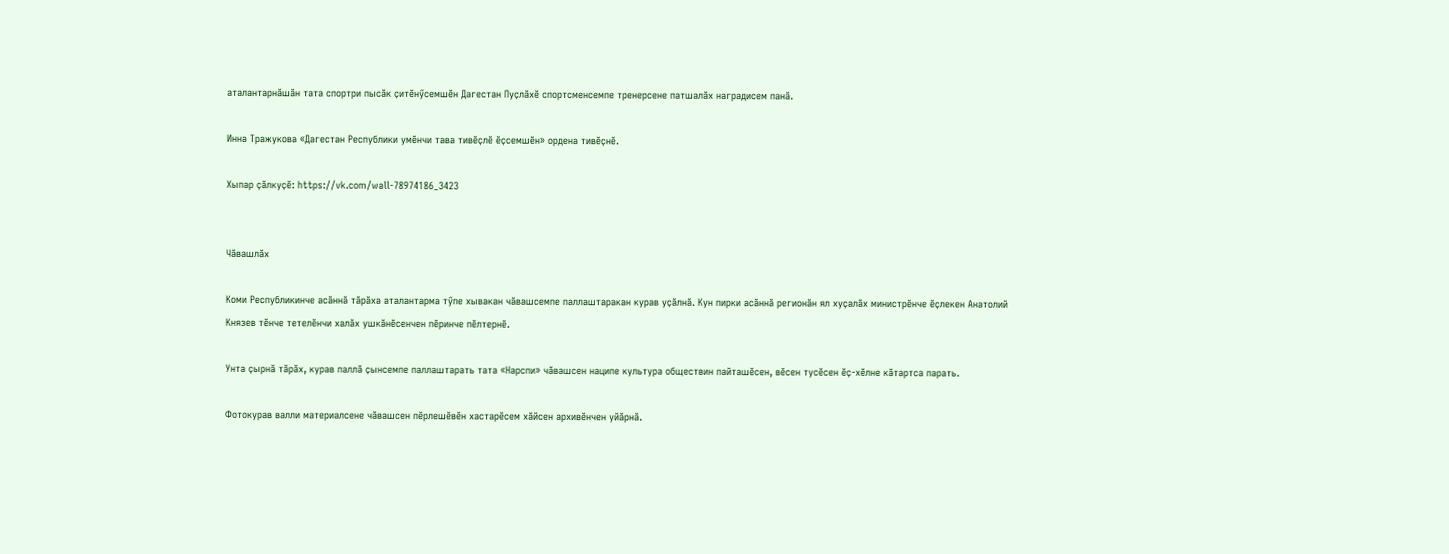аталантарнӑшӑн тата спортри пысӑк ҫитӗнӳсемшӗн Дагестан Пуҫлӑхӗ спортсменсемпе тренерсене патшалӑх наградисем панӑ.

Инна Тражукова «Дагестан Республики умӗнчи тава тивӗҫлӗ ӗҫсемшӗн» ордена тивӗҫнӗ.

Хыпар ҫӑлкуҫӗ: https://vk.com/wall-78974186_3423


Чӑвашлӑх

Коми Республикинче асӑннӑ тӑрӑха аталантарма тӳпе хывакан чӑвашсемпе паллаштаракан курав уҫӑлнӑ. Кун пирки асӑннӑ регионӑн ял хуҫалӑх министрӗнче ӗҫлекен Анатолий Князев тӗнче тетелӗнчи халӑх ушкӑнӗсенчен пӗринче пӗлтернӗ.

Унта ҫырнӑ тӑрӑх, курав паллӑ ҫынсемпе паллаштарать тата «Нарспи» чӑвашсен наципе культура обществин пайташӗсен, вӗсен тусӗсен ӗҫ-хӗлне кӑтартса парать.

Фотокурав валли материалсене чӑвашсен пӗрлешӗвӗн хастарӗсем хӑйсен архивӗнчен уйӑрнӑ.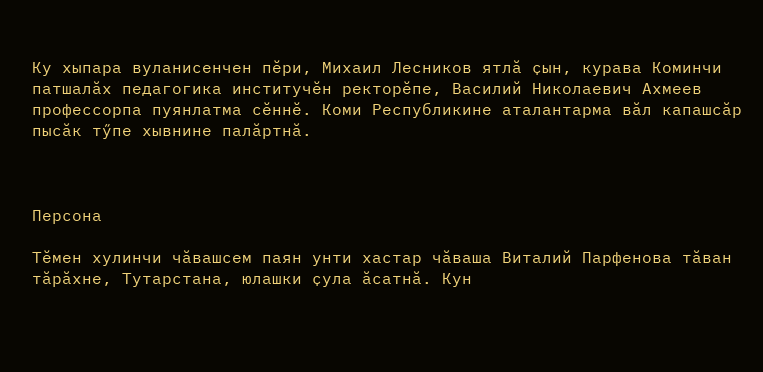Ку хыпара вуланисенчен пӗри, Михаил Лесников ятлӑ ҫын, курава Коминчи патшалӑх педагогика институчӗн ректорӗпе, Василий Николаевич Ахмеев профессорпа пуянлатма сӗннӗ. Коми Республикине аталантарма вӑл капашсӑр пысӑк тӳпе хывнине палӑртнӑ.



Персона

Тӗмен хулинчи чӑвашсем паян унти хастар чӑваша Виталий Парфенова тӑван тӑрӑхне, Тутарстана, юлашки ҫула ӑсатнӑ. Кун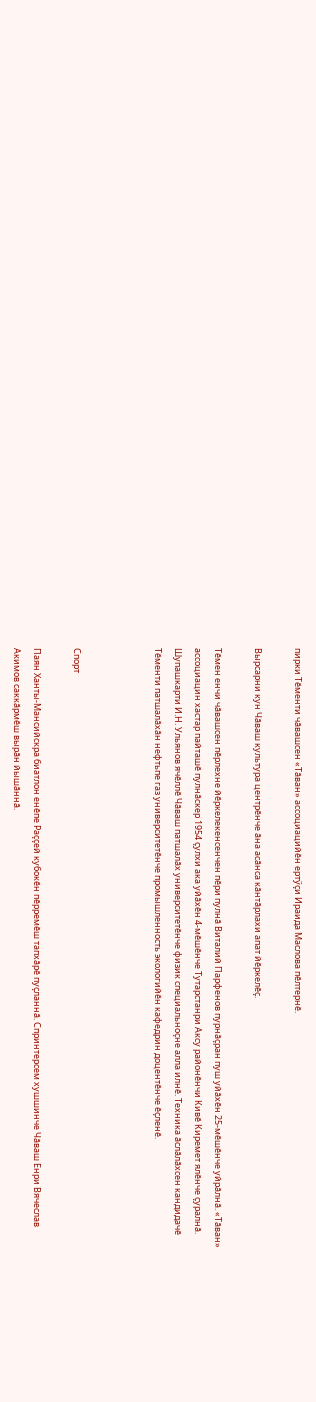пирки Тӗменти чӑвашсен «Тӑван» ассоциацийӗн ертӳҫи Ираида Маслова пӗлтернӗ.

Вырсарни кун Чӑваш культура центрӗнче ӑна асӑнса кӑнтӑрлахи апат йӗркелӗҫ.

Тӗмен енчи чӑвашсен пӗрлехне йӗркелекенсенчен пӗри пулнӑ Виталий Парфенов пурнӑҫран пуш уйӑхӗн 25-мӗшӗнче уйрӑлнӑ. «Тӑван» ассоциацин хастар пайташӗ пулнӑскер 1954 ҫулхи ака уйӑхӗн 4-мӗшӗнче Тутарстанри Аксу районӗнчи Кивӗ Киремет ялӗнче ҫуралнӑ. Шупашкарти И.Н. Ульянов ячӗллӗ Чӑваш патшалӑх университетӗнче физик специальноҫне алла илнӗ. Техника ӑслӑлӑхсен кандидачӗ Тӗменти патшалӑхӑн нефтьпе газ университетӗнче промышленность экологийӗн кафедрин доцентӗнче ӗҫленӗ.



Спорт

Паян Ханты-Мансийскра биатлон енӗпе Раҫҫей кубокӗн пӗрремӗш тапхӑрӗ пуҫланнӑ. Спринтерсем хушшинче Чӑваш Енри Вячеслав Акимов саккӑрмӗш вырӑн йышӑннӑ.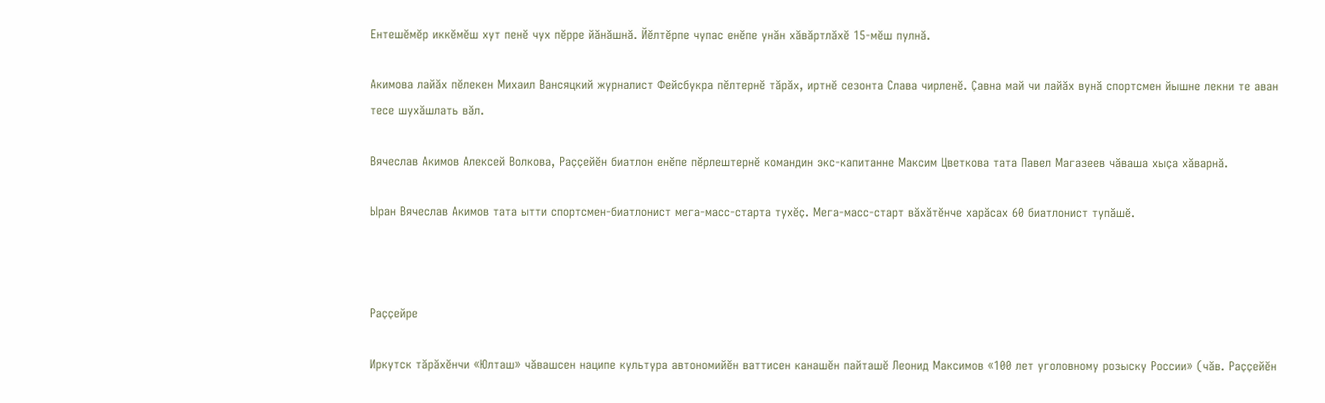Ентешӗмӗр иккӗмӗш хут пенӗ чух пӗрре йӑнӑшнӑ. Йӗлтӗрпе чупас енӗпе унӑн хӑвӑртлӑхӗ 15-мӗш пулнӑ.

Акимова лайӑх пӗлекен Михаил Вансяцкий журналист Фейсбукра пӗлтернӗ тӑрӑх, иртнӗ сезонта Слава чирленӗ. Ҫавна май чи лайӑх вунӑ спортсмен йышне лекни те аван тесе шухӑшлать вӑл.

Вячеслав Акимов Алексей Волкова, Раҫҫейӗн биатлон енӗпе пӗрлештернӗ командин экс-капитанне Максим Цветкова тата Павел Магазеев чӑваша хыҫа хӑварнӑ.

Ыран Вячеслав Акимов тата ытти спортсмен-биатлонист мега-масс-старта тухӗҫ. Мега-масс-старт вӑхӑтӗнче харӑсах 60 биатлонист тупӑшӗ.



Раҫҫейре

Иркутск тӑрӑхӗнчи «Юлташ» чӑвашсен наципе культура автономийӗн ваттисен канашӗн пайташӗ Леонид Максимов «100 лет уголовному розыску России» (чӑв. Раҫҫейӗн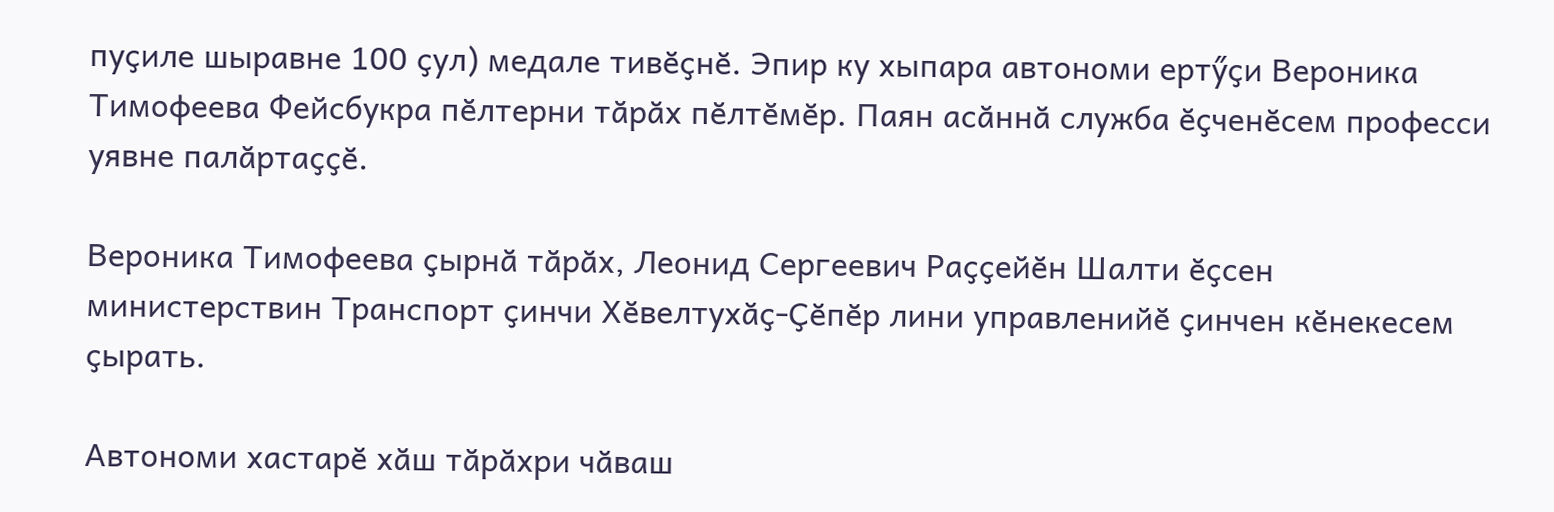пуҫиле шыравне 100 ҫул) медале тивӗҫнӗ. Эпир ку хыпара автономи ертӳҫи Вероника Тимофеева Фейсбукра пӗлтерни тӑрӑх пӗлтӗмӗр. Паян асӑннӑ служба ӗҫченӗсем професси уявне палӑртаҫҫӗ.

Вероника Тимофеева ҫырнӑ тӑрӑх, Леонид Сергеевич Раҫҫейӗн Шалти ӗҫсен министерствин Транспорт ҫинчи Хӗвелтухӑҫ-Ҫӗпӗр лини управленийӗ ҫинчен кӗнекесем ҫырать.

Автономи хастарӗ хӑш тӑрӑхри чӑваш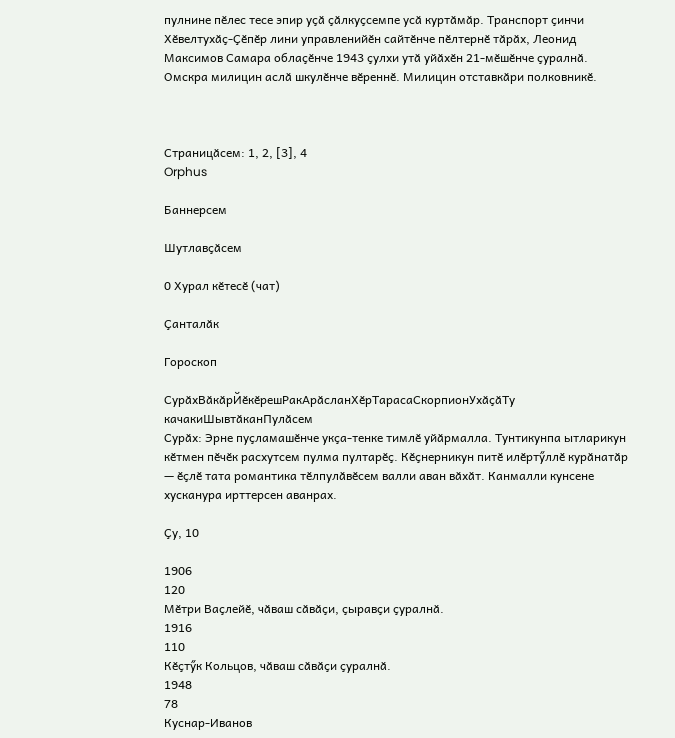пулнине пӗлес тесе эпир уҫӑ ҫӑлкуҫсемпе усӑ куртӑмӑр. Транспорт ҫинчи Хӗвелтухӑҫ-Ҫӗпӗр лини управленийӗн сайтӗнче пӗлтернӗ тӑрӑх, Леонид Максимов Самара облаҫӗнче 1943 ҫулхи утӑ уйӑхӗн 21-мӗшӗнче ҫуралнӑ. Омскра милицин аслӑ шкулӗнче вӗреннӗ. Милицин отставкӑри полковникӗ.



Страницӑсем: 1, 2, [3], 4
Orphus

Баннерсем

Шутлавҫӑсем

0 Хурал кӗтесӗ (чат)

Ҫанталӑк

Гороскоп

СурӑхВӑкӑрЙӗкӗрешРакАрӑсланХӗрТарасаСкорпионУхӑҫӑТу качакиШывтӑканПулӑсем
Сурӑх: Эрне пуҫламашӗнче укҫа-тенке тимлӗ уйӑрмалла. Тунтикунпа ытларикун кӗтмен пӗчӗк расхутсем пулма пултарӗҫ. Кӗҫнерникун питӗ илӗртӳллӗ курӑнатӑр — ӗҫлӗ тата романтика тӗлпулӑвӗсем валли аван вӑхӑт. Канмалли кунсене хусканура ирттерсен аванрах.

Ҫу, 10

1906
120
Мӗтри Ваҫлейӗ, чӑваш сӑвӑҫи, ҫыравҫи ҫуралнӑ.
1916
110
Кӗҫтӳк Кольцов, чӑваш сӑвӑҫи ҫуралнӑ.
1948
78
Куснар-Иванов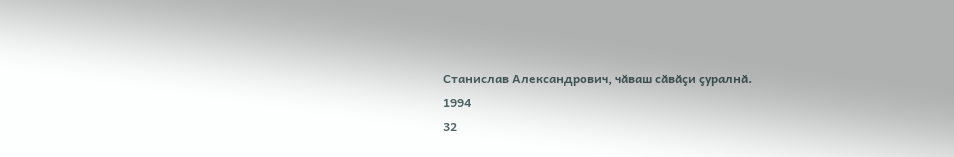Станислав Александрович, чӑваш сӑвӑҫи ҫуралнӑ.
1994
32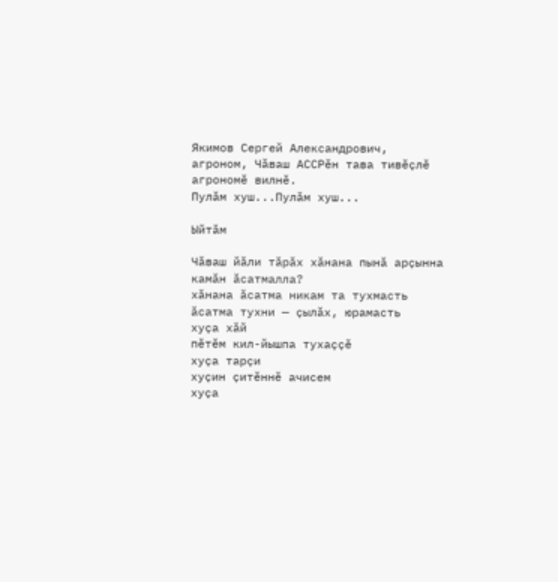Якимов Сергей Александрович, агроном, Чӑваш АССРӗн тава тивӗҫлӗ агрономӗ вилнӗ.
Пулӑм хуш...Пулӑм хуш...

Ыйтӑм

Чӑваш йӑли тӑрӑх хӑнана пынӑ арҫынна камӑн ӑсатмалла?
хӑнана ӑсатма никам та тухмасть
ӑсатма тухни — ҫылӑх, юрамасть
хуҫа хӑй
пӗтӗм кил-йышпа тухаҫҫӗ
хуҫа тарҫи
хуҫин ҫитӗннӗ ачисем
хуҫа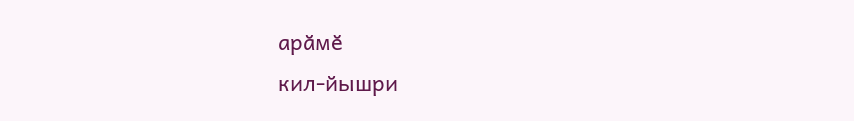арӑмӗ
кил-йышри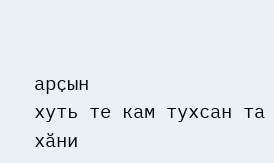арҫын
хуть те кам тухсан та
хӑни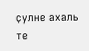ҫулне ахаль те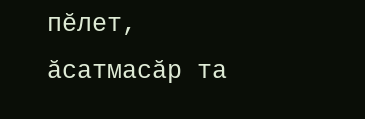пӗлет, ӑсатмасӑр та